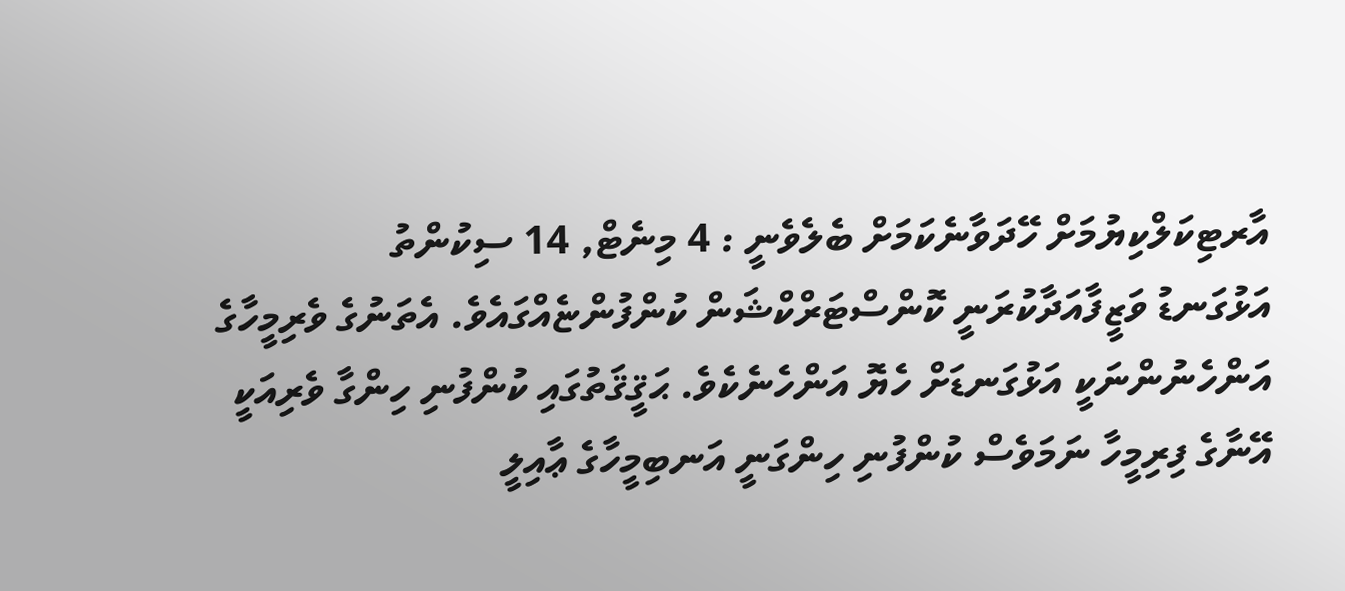އާރޓިކަލްކިޔުމަށް ހޭދަވާނެކަމަށް ބެލެވެނީ : 4 މިނެޓް, 14 ސިކުންތު
އަޅުގަނޑު ވަޒީފާއަދާކުރަނީ ކޮންސްޓަރްކްޝަން ކުންފުންޏެއްގައެވެ. އެތަނުގެ ވެރިމީހާގެ އަންހެނުންނަކީ އަޅުގަނޑަށް ހެޔޮ އަންހެނެކެވެ. ޙަޤީޤަތުގައި ކުންފުނި ހިންގާ ވެރިއަކީ އޭނާގެ ފިރިމީހާ ނަމަވެސް ކުންފުނި ހިންގަނީ އަނބިމީހާގެ ޢާއިލީ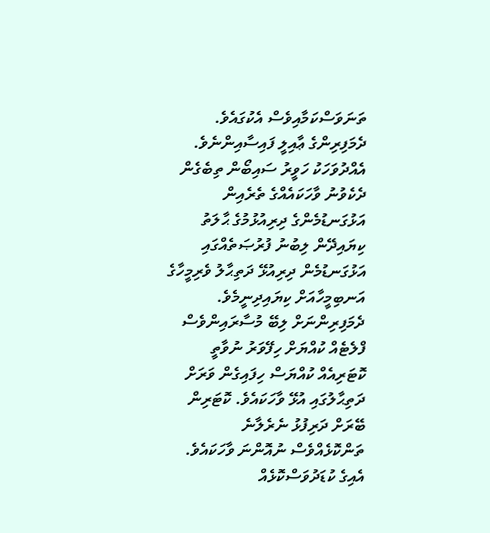ތަނަވަސްކަމާއިވެސް އެކުގައެވެ. ދެމަފިރިންގެ ޢާއިލީ ފައިސާއިންނެވެ.
އެއްދުވަހަކު ހަވީރު ސައިބޯން ތިބެގެން ދެކެވުނު ވާހަކައެއްގެ ތެރެއިން އަޅުގަނޑުމެންގެ ދިރިއުޅުމުގެ ޙާލަތު ކިޔައިދޭން ލިބުނު ފުރުޞަތެއްގައި އަޅުގަނޑުމެން ދިރިއުޅޭ ދަތިޙާލު ވެރިމީހާގެ އަނބިމީހާއަށް ކިޔައިދިނީމެވެ. ދެމަފިރިންނަށް ލިބޭ މުސާރައިންވެސް ފްލެޓެއް ކުއްޔަށް ހިފޭވަރު ނުވާތީ ކޮޓަރިއެއް ކުއްޔަސް ހިފައިގެން ވަރަށް ދަތިޙާލުގައި އުޅޭ ވާހަކައެވެ. ކޮޓަރިން ބޭރަށް ދަރިފުޅު ނެރެލާނެ ތަންކޮޅެއްވެސް ނުއޮންނަ ވާހަކައެވެ.
އެއިގެ ކުޑަދުވަސްކޮޅެއް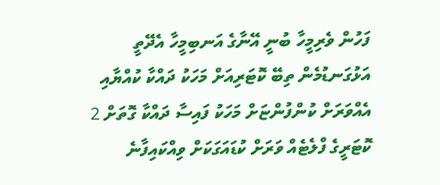ފަހުން ވެރިމީހާ ބުނީ އޭނާގެ އަނބިމީހާ އެދޭތީ އަޅުގަނޑުމެން ތިބޭ ކޮޓަރިއަށް މަހަކު ދައްކާ ކުއްޔާއި އެއްވަރަށް ކުންފުންޏަށް މަހަކު ފައިސާ ދައްކާ ގޮތަށް 2 ކޮޓަރީގެ ފްލެޓެއް ވަރަށް ކުޑައަގަކަށް ވިއްކައިފާނެ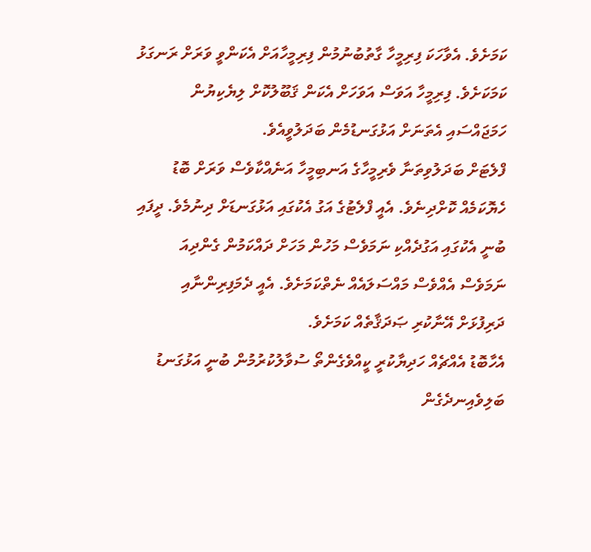ކަމަށެވެ. އެވާހަކަ ފިރިމީހާ ގާތުބުނުމުން ފިރިމީހާއަށް އެކަންވީ ވަރަށް ރަނގަޅު ކަމަކަށެވެ. ފިރިމީހާ އަވަސް އަވަހަށް އެކަން ޤަބޫލުކޮށް ލިޔެކިޔުން ހަމަޖައްސައި އެތަނަށް އަޅުގަނޑުމެން ބަދަލުވީއެވެ.
ފްލެޓަށް ބަދަލުވިތަނާ ވެރިމީހާގެ އަނބިމީހާ އަނެއްކާވެސް ވަރަށް ބޮޑު ހެޔޮކަމެއް ކޮށްދިނެވެ. އެއީ ފްލެޓުގެ އަގު އެކުގައި އަޅުގަނޑަށް ދިނުމެވެ. ދީފައި ބުނީ އެކުގައި އަގުދެއްކި ނަމަވެސް މަހުން މަހަށް ދައްކަމުން ގެންދިއަ ނަމަވެސް އެއްވެސް މައްސަލައެއް ނެތްކަމަށެވެ. އެއީ ދެމަފިރިންނާއި ދަރިފުޅަށް އޭނާކުރި ޞަދަޤާތެއް ކަމަށެވެ.
އެހާބޮޑު އެއްޗެއް ހަދިޔާކުރީ ކީއްވެގެންތޯ ސުވާލުކުރުމުން ބުނީ އަޅުގަނޑު ބަލިވެއިނދެގެން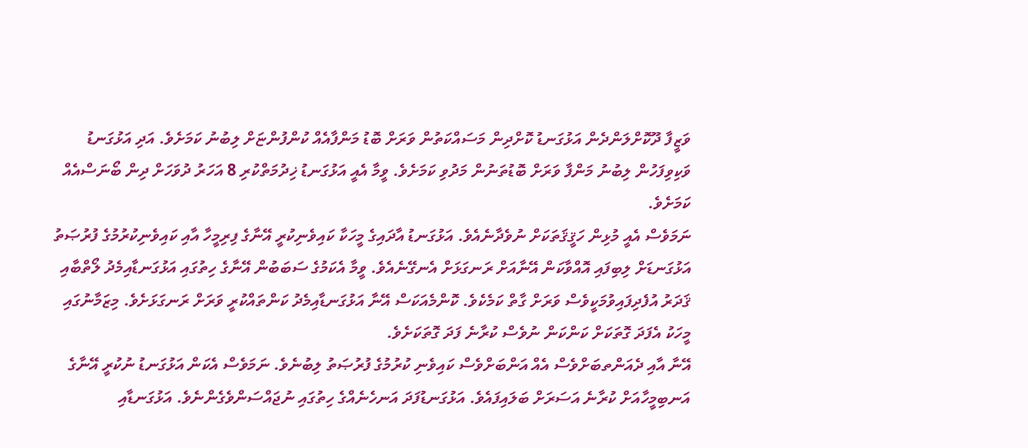ވަޒީފާ ދޫކޮށްލަންދެން އަޅުގަނޑު ކޮށްދިން މަސައްކަތުން ވަރަށް ބޮޑު މަންފާއެއް ކުންފުންޏަށް ލިބުނު ކަމަށެވެ. އަދި އަޅުގަނޑު ވަކިވިފަހުން ލިބުނު މަންފާ ވަރަށް ބޮޑުތަނުން މަދުވި ކަމަށެވެ. ވީމާ އެއީ އަޅުގަނޑު ޚިދުމަތްކުރި 8 އަހަރު ދުވަހަށް ދިން ބޯނަސްއެއް ކަމަށެވެ.
ނަމަވެސް އެއީ މުޅިން ހަޤީޤަތަކަށް ނުވެދާނެއެވެ. އަޅުގަނޑު އާދައިގެ މީހަކާ ކައިވެނިކުރީ އޭނާގެ ފިރިމީހާ އާއި ކައިވެނިކުރުމުގެ ފުރުޞަތު އަޅުގަނޑަށް ލިބިފައި އޮއްވާކަން އޭނާއަށް ރަނގަޅަށް އެނގޭނެއެވެ. ވީމާ އެކަމުގެ ސަބަބުން އޭނާގެ ހިތުގައި އަޅުގަނޑާއިމެދު ލޯތްބާއި ޤަދަރު އުފެދިފައިވުމަކީވެސް ވަރަށް ގާތް ކަމެކެވެ. ކޮންމެއަކަސް އޭނާ އަޅުގަނޑާއިމެދު ކަންތައްކުރީ ވަރަށް ރަނގަޅަށެވެ. މިޒަމާނުގައި މީހަކު އެފަދަ ގޮތަކަށް ކަންކަން ނުވެސް ކުރާނެ ފަދަ ގޮތަކަށެވެ.
އޭނާ އާއި ދެއަންތބަށްވެސް އެއް އަންބަށްވެސް ކައިވެނި ކުރުމުގެ ފުރުޞަތު ލިބުނެވެ. ނަމަވެސް އެކަން އަޅުގަނޑު ނުކުރީ އޭނާގެ އަނބިމީހާއަށް ކުރާނެ އަސަރަށް ބަލައިފައެވެ. އަޅުގަނޑުފަދަ އަނހެނެއްގެ ހިތުގައި ނުޖައްސަންވެގެންނެވެ. އަޅުގަނޑާއި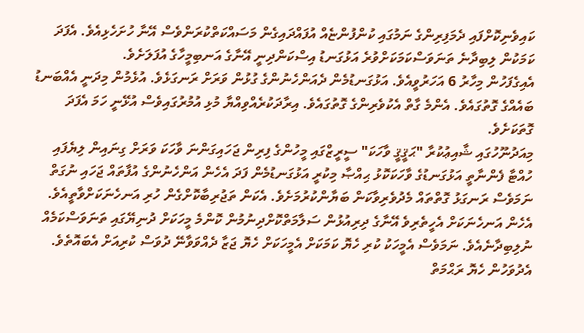ކައިވެނިކޮށްފައި ދެމަފިރިންގެ ނަމުގައި ކުންފުންޏެއް އުފައްދައިގެން މަސައްކަތްކުރަންވެސް އޭނާ ހުށަހެޅިއެވެ. އެފަދަ ކަމަކުން ލިބިދާނެ ތަނަވަސްކަމަކަށްވުރެ އަޅުގަނޑު އިސްކަންދިނީ އޭނާގެ އަނބިމީހާގެ އުފަލަށެވެ.
އެއިގެފަހުން މިހާރު 6 އަހަރުވީއެވެ. އަޅުގަނޑުމެން ދެއަންހެނުންގެ ގުޅުން ވަރަށް ރަނގަޅެވެ. އުޅެމުން މިދަނީ އެއްބަނޑު ބައެއްގެ ގޮތުގައެވެ. އެންމެ ގާތް އެކުވެރިންގެ ގޮތުގައެވެ. އިރާދަކުރެއްވިއްޔާ މުޅި އުމުރުގައިވެސް އުޅޭނީ ހަމަ އެފަދަ ގޮތަކަށެވެ.
މިއަދުނޫހުގައި ޝާއިޢުކުރާ "ޙަޤީޤީ ވާހަކަ" ސީރީޒްގައި މީހުންގެ ފިރިން ޖަހައިގަންނަ ވާހަކަ ވަރަށް ގިނައިން ލިޔެފައި ހުއްޓާ ފެންނާތީ އަޅުގަނޑުގެ ވާހަކަކޮޅު ޙިއްޞާ މިކުރީ އަޅުގަނޑުމެން ފަދަ އެހެން އަންހެނުންގެ އުފާތައް ޖަހައި ނުގަތް ނަމަވެސް ރަނގަޅު ގޮތްތައް މެދުވެރިވާކަން ބަޔާންކުރުމަށެވެ. އެކަން ތަޖުރިބާކޮށްގެން ހުރި އަނހެނަކަށްވާތީއެވެ.
އެހެން އަނހެނަކަށް އެހީތެރިވެ އޭނާގެ ދިރިއުޅުން ސަލާމަތްކޮށްދިނުމުން ކޮންމެ މީހަކަށް ދުނިޔޭގައި ތަނަވަސްކަމެއް ނުލިބިދާނެއެވެ. ނަމަވެސް އެމީހަކު ކުރި ހެޔޮ ކަމަކަށް އެމީހަކަށް ހެޔޮ ޖަޒާ ދެއްވަވާނޭ ދުވަސް ކުރިއަށް އެބައޮތެވެ. އެދުވަހުން ހެޔޮ ރަޙްމަތް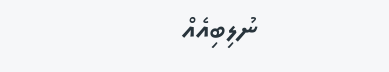ނުލިބިއެއް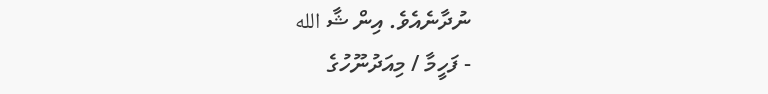ނުދާނެއެވެ. އިން ޝާ الله
- ފަހީމާ / މިއަދުނޫހުގެ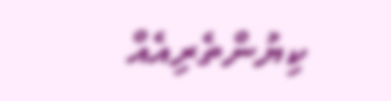ކިޔުންތެރިއެއް